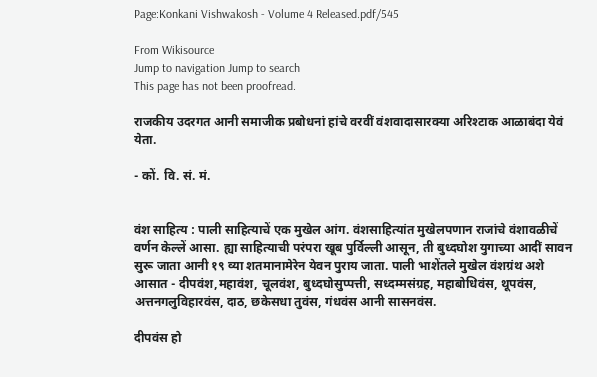Page:Konkani Vishwakosh - Volume 4 Released.pdf/545

From Wikisource
Jump to navigation Jump to search
This page has not been proofread.

राजकीय उदरगत आनी समाजीक प्रबोधनां हांचे वरवीं वंशवादासारक्या अरिश्टाक आळाबंदा येवं येता.

- कों. वि. सं. मं.


वंश साहित्य : पाली साहित्याचें एक मुखेल आंग. वंशसाहित्यांत मुखेलपणान राजांचे वंशावळीचें वर्णन केल्लें आसा. ह्या साहित्याची परंपरा खूब पुर्विल्ली आसून, ती बुध्दघोश युगाच्या आदीं सावन सुरू जाता आनी १९ व्या शतमानामेरेन येवन पुराय जाता. पाली भाशेंतले मुखेल वंशग्रंथ अशे आसात - दीपवंश,महावंश, चूलवंश, बुध्दघोसुप्पत्ती, सध्दम्मसंग्रह, महाबोधिवंस, थूपवंस, अत्तनगलुविहारवंस, दाठ, छकेसधा तुवंस, गंधवंस आनी सासनवंस.

दीपवंस हो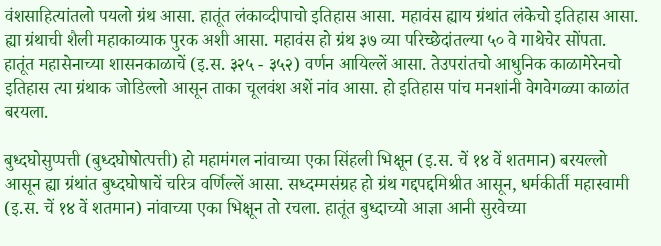वंशसाहित्यांतलो पयलो ग्रंथ आसा. हातूंत लंकाव्दीपाचो इतिहास आसा. महावंस ह्याय ग्रंथांत लंकेचो इतिहास आसा. ह्या ग्रंथाची शैली महाकाव्याक पुरक अशी आसा. महावंस हो ग्रंथ ३७ व्या परिच्छेदांतल्या ५० वे गाथेचेर सोंपता. हातूंत महासेनाच्या शासनकाळाचें (इ.स. ३२५ - ३५२) वर्णन आयिल्लें आसा. तेउपरांतचो आधुनिक काळामेरेनचो इतिहास त्या ग्रंथाक जोडिल्लो आसून ताका चूलवंश अशें नांव आसा. हो इतिहास पांच मनशांनी वेगवेगळ्या काळांत बरयला.

बुध्दघोसुप्पत्ती (बुध्दघोषोत्पत्ती) हो महामंगल नांवाच्या एका सिंहली भिक्षून (इ.स. चें १४ वें शतमान) बरयल्लो आसून ह्या ग्रंथांत बुध्दघोषाचें चरित्र वर्णिल्लें आसा. सध्दम्मसंग्रह हो ग्रंथ गद्दपद्दमिश्रीत आसून, धर्मकीर्ती महास्वामी (इ.स. चें १४ वें शतमान) नांवाच्या एका भिक्षून तो रचला. हातूंत बुध्दाच्यो आज्ञा आनी सुरवेच्या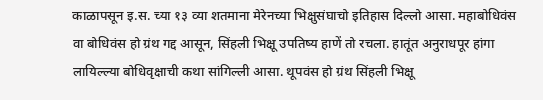काळापसून इ.स. च्या १३ व्या शतमाना मेरेनच्या भिक्षुसंघाचो इतिहास दिल्लो आसा. महाबोधिवंस वा बोधिवंस हो ग्रंथ गद्द आसून, सिंहली भिक्षू उपतिष्य हाणें तो रचला. हातूंत अनुराधपूर हांगा लायिल्ल्या बोधिवृक्षाची कथा सांगिल्ली आसा. थूपवंस हो ग्रंथ सिंहली भिक्षू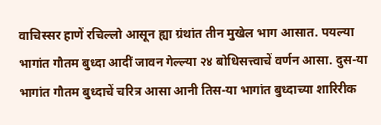वाचिस्सर हाणें रचिल्लो आसून ह्या ग्रंथांत तीन मुखेल भाग आसात. पयल्या भागांत गौतम बुध्दा आदीं जावन गेल्ल्या २४ बोधिसत्त्वाचें वर्णन आसा. दुस-या भागांत गौतम बुध्दाचें चरित्र आसा आनी तिस-या भागांत बुध्दाच्या शारिरीक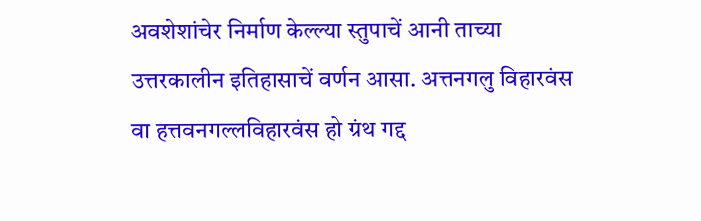अवशेशांचेर निर्माण केल्ल्या स्तुपाचें आनी ताच्या उत्तरकालीन इतिहासाचें वर्णन आसा. अत्तनगलु विहारवंस वा हत्तवनगल्लविहारवंस हो ग्रंथ गद्द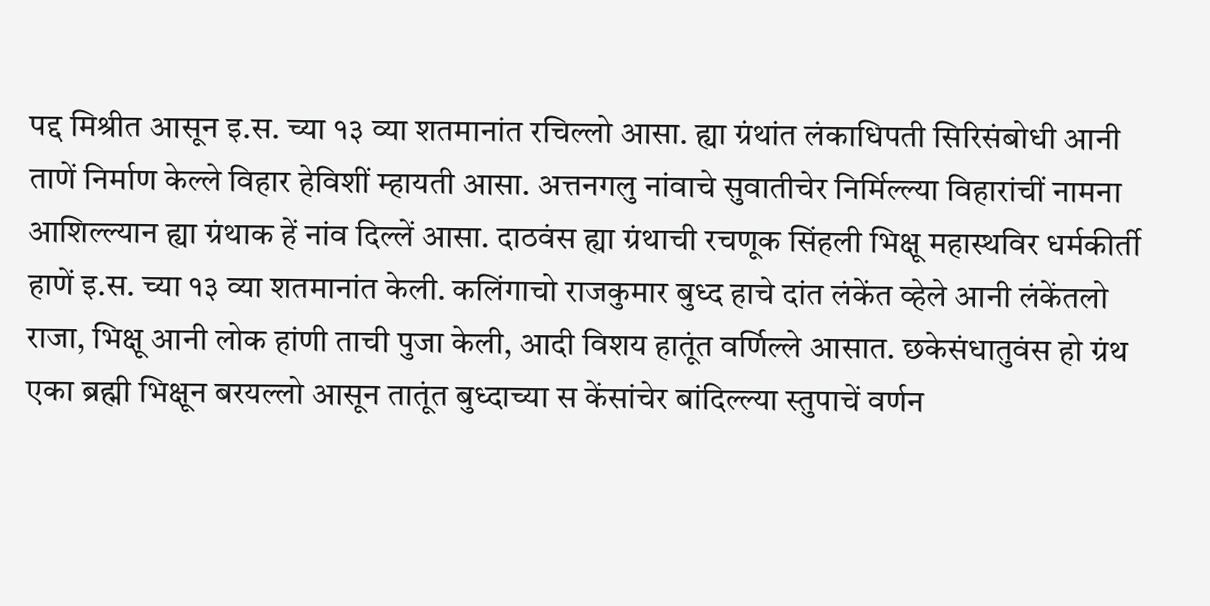पद्द मिश्रीत आसून इ.स. च्या १३ व्या शतमानांत रचिल्लो आसा. ह्या ग्रंथांत लंकाधिपती सिरिसंबोधी आनी ताणें निर्माण केल्ले विहार हेविशीं म्हायती आसा. अत्तनगलु नांवाचे सुवातीचेर निर्मिल्ल्या विहारांचीं नामना आशिल्ल्यान ह्या ग्रंथाक हें नांव दिल्लें आसा. दाठवंस ह्या ग्रंथाची रचणूक सिंहली भिक्षू महास्थविर धर्मकीर्ती हाणें इ.स. च्या १३ व्या शतमानांत केली. कलिंगाचो राजकुमार बुध्द हाचे दांत लंकेंत व्हेले आनी लंकेंतलो राजा, भिक्षू आनी लोक हांणी ताची पुजा केली, आदी विशय हातूंत वर्णिल्ले आसात. छकेसंधातुवंस हो ग्रंथ एका ब्रह्मी भिक्षून बरयल्लो आसून तातूंत बुध्दाच्या स केंसांचेर बांदिल्ल्या स्तुपाचें वर्णन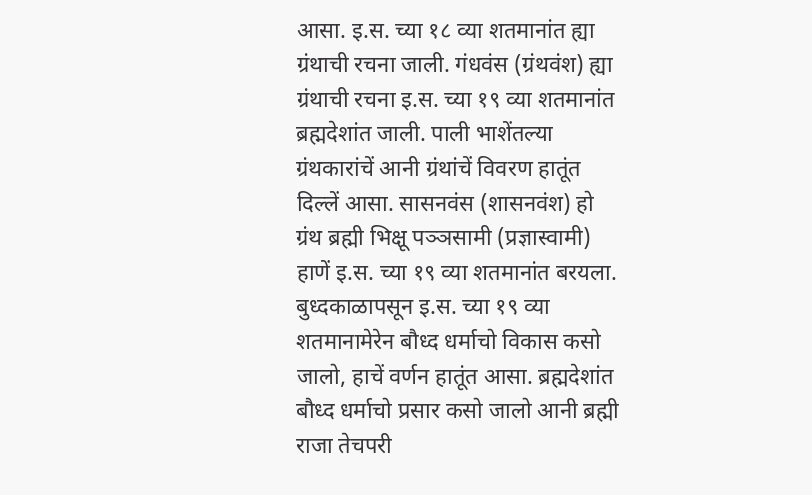आसा. इ.स. च्या १८ व्या शतमानांत ह्या ग्रंथाची रचना जाली. गंधवंस (ग्रंथवंश) ह्या ग्रंथाची रचना इ.स. च्या १९ व्या शतमानांत ब्रह्मदेशांत जाली. पाली भाशेंतल्या ग्रंथकारांचें आनी ग्रंथांचें विवरण हातूंत दिल्लें आसा. सासनवंस (शासनवंश) हो ग्रंथ ब्रह्मी भिक्षू पञ्ञसामी (प्रज्ञास्वामी) हाणें इ.स. च्या १९ व्या शतमानांत बरयला. बुध्दकाळापसून इ.स. च्या १९ व्या शतमानामेरेन बौध्द धर्माचो विकास कसो जालो, हाचें वर्णन हातूंत आसा. ब्रह्मदेशांत बौध्द धर्माचो प्रसार कसो जालो आनी ब्रह्मी राजा तेचपरी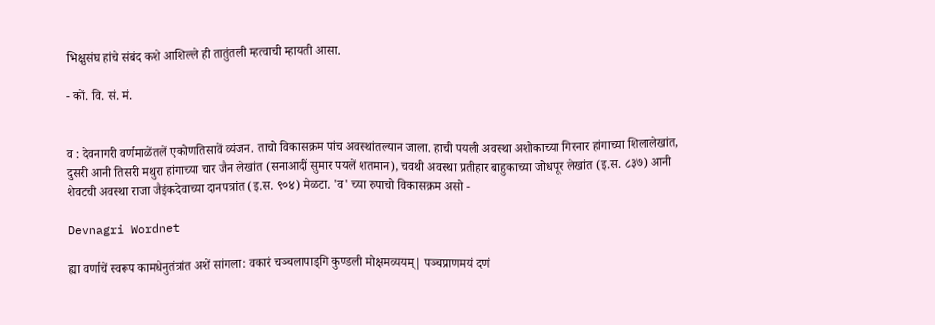भिक्षुसंघ हांचे संबंद कशे आशिल्ले ही तातुंतली म्हत्वाची म्हायती आसा.

- कों. वि. सं. मं.


व : देवनागरी वर्णमाळेंतलें एकोणतिसावें व्यंजन. ताचो विकासक्रम पांच अवस्थांतल्यान जाला. हाची पयली अवस्था अशोकाच्या गिरनार हांगाच्या शिलालेखांत, दुसरी आनी तिसरी मथुरा हांगाच्या चार जैन लेखांत (सनाआदीं सुमार पयलें शतमान), चवथी अवस्था प्रतीहार बाहुकाच्या जोधपूर लेखांत (इ.स. ८३७) आनी शेवटची अवस्था राजा जैइंकदेवाच्या दानपत्रांत (इ.स. ९०४) मेळटा. 'व' च्या रुपाचो विकासक्रम असो -

Devnagri Wordnet

ह्या वर्णाचें स्वरूप कामधेनुतंत्रांत अशें सांगला: वकारं चञ्चलापाड्गि कुण्डली मोक्षमव्ययम्| पञ्चप्राणमयं दणं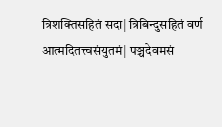त्रिशक्तिसहितं सदा| त्रिबिन्दुसहितं वर्ण आत्मदितत्त्वसंयुतमं| पञ्चदेवमसं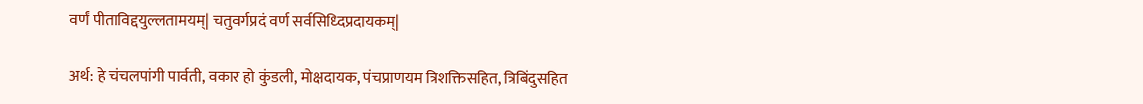वर्णं पीताविद्दयुल्लतामयम्| चतुवर्गप्रदं वर्ण सर्वसिध्दिप्रदायकम्|

अर्थ: हे चंचलपांगी पार्वती, वकार हो कुंडली, मोक्षदायक, पंचप्राणयम त्रिशक्तिसहित, त्रिबिंदुसहित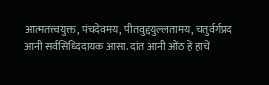आत्मतत्त्वयुक्त, पंचदेवमय, पीतवुद्दयुल्लतामय, चतुर्वर्गप्रद आनी सर्वसिध्दिदायक आसा. दांत आनी ओंठ हें हाचें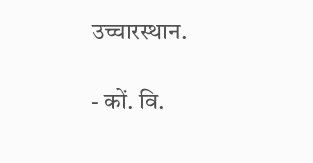उच्चारस्थान.

- कों. वि.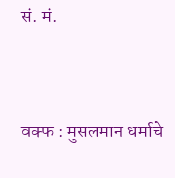सं. मं.


वक्फ : मुसलमान धर्माचे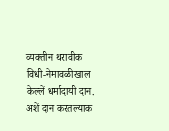व्यक्तीन थरावीक विधी-नेमावळीखाल केल्लें धर्मादायी दान. अशें दान करतल्याक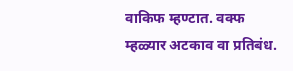वाकिफ म्हण्टात. वक्फ म्हळ्यार अटकाव वा प्रतिबंध.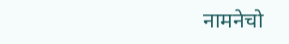नामनेचो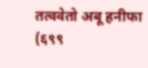तत्ववेतो अबू हनीफा (६९९